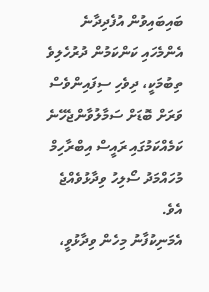ބައިބައިވުން އުފެދިދާނެ އެންމެހައި ކަންކަމުން ދުރުހެލިވެ ތިބުމަކީ، ދިވެހި ސިފައިންވެސް ވަރަށް ބޮޑަށް ސަމާލުވާންޖެހޭނެ ކަމެއްކަމުގައި ރައީސް އިބްރާހިމް މުހައްމަދު ސޯލިހު ވިދާޅުވެއްޖެ އެވެ.
އެމަނިކުފާނު މިހެން ވިދާޅުވީ،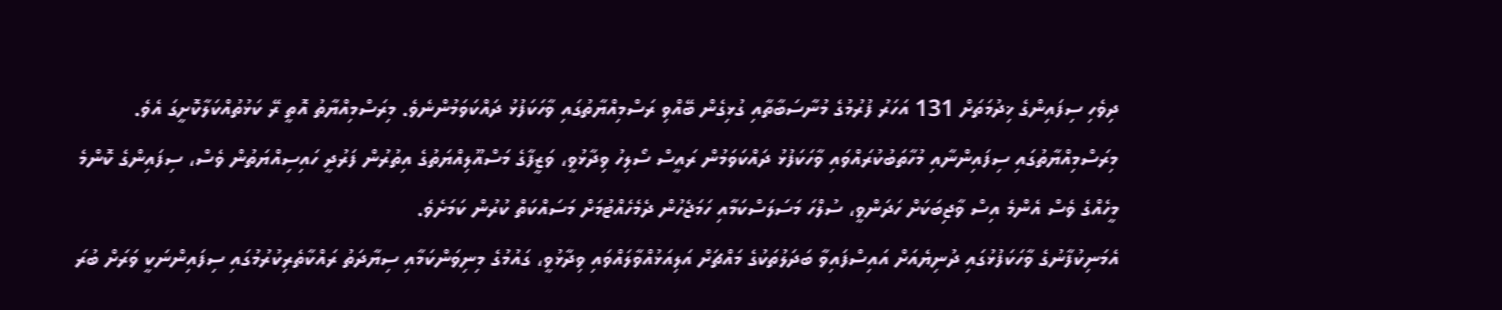ދިވެހި ސިފައިންގެ ޚިދުމަތަށް 131 އަހަރު ފުރުމުގެ މުނާސަބާތާއި ގުޅިގެން ބޭއްވި ރަސްމިއްޔާތުގައި ވާހަކަފުޅު ދައްކަވަމުންނެވެ. މިރަސްމިއްޔާތު އޮތީ ރޭ ކަޅުތުއްކަލާކޮށީގަ އެވެ.
މިރަސްމިއްޔާތުގައި ސިފައިންނާއި މުހާތަބުކުރައްވައި ވާހަކަފުޅު ދައްކަވަމުން ރައީސް ސޯލިހު ވިދާޅުވީ، ވަޒީފާގެ މަސްއޫލިއްޔަތުގެ އިތުރުން ފަރުދީ ހައިސިއްޔަތުން ވެސް، ސިފައިންގެ ކޮންމެ މީހެއްގެ ވެސް އެންމެ އިސް ވާޖިބަކަށް ހަދަންވީ، ސުލްހަ މަސަލަސްކަމާއި ހަމަޖެހުން ދެމެހެއްޓުމަށް މަސައްކަތް ކުރުން ކަމަށެވެ.
އެމަނިކުފާނުގެ ވާހަކަފުޅުގައި ދުނިޔެއަށް އައިސްފައިވާ ބަދަލުތަކުގެ މައްޗަށް އަލިއަޅުއްވާލައްވައި ވިދާޅުވީ، ގައުމުގެ މިނިވަންކަމާއި ސިޔާދަތު ރައްކާތެރިކުރުމުގައި ސިފައިންނަކީ ވަރަށް ބުރަ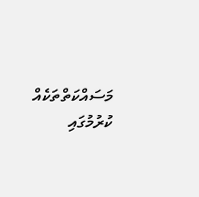މަސައްކަތްތަކެއް ކުރުމުގައި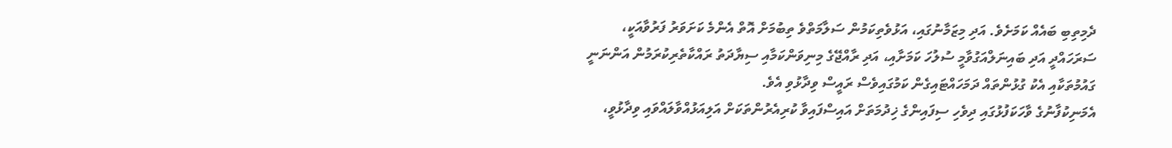ދެމިތިބި ބައެއް ކަމަށެވެ. އަދި މިޒަމާނުގައި، އަޅުވެތިކަމުން ސަލާމަތްވެ ތިބުމަށް އޮތް އެންމެ ކަށަވަރު ފަރުވާއަކީ، ސަރަހައްދީ އަދި ބައިނަލްއަގުވާމީ ސުލުހަ ކަމަށާއި، އަދި ރާއްޖޭގެ މިނިވަންކަމާއި ސިޔާދަތު ރައްކާތެރިކުރަމުން އަންނަނީ ގައުމުތަކާއި އެކު ގުޅުންތައް ދަމަހައްޓައިގެން ކަމުގައިވެސް ރައީސް ވިދާޅުވި އެވެ.
އެމަނިކުފާނުގެ ވާހަކަފުޅުގައި ދިވެހި ސިފައިންގެ ޚިދުމަތަށް އައިސްފައިވާ ކުރިއެރުންތަކަށް އަލިއަޅުއްވާލައްވައި ވިދާޅުވީ،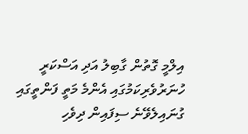އިލްމީ ގޮތުން ގާބިލު އަދި އަސްކަރީ ހުނަރުވެރިކަމުގައި އެންމެ މަތީ ފަންތީގައި ގުނައިލެވޭނެ ސިފައިން ދިވެހި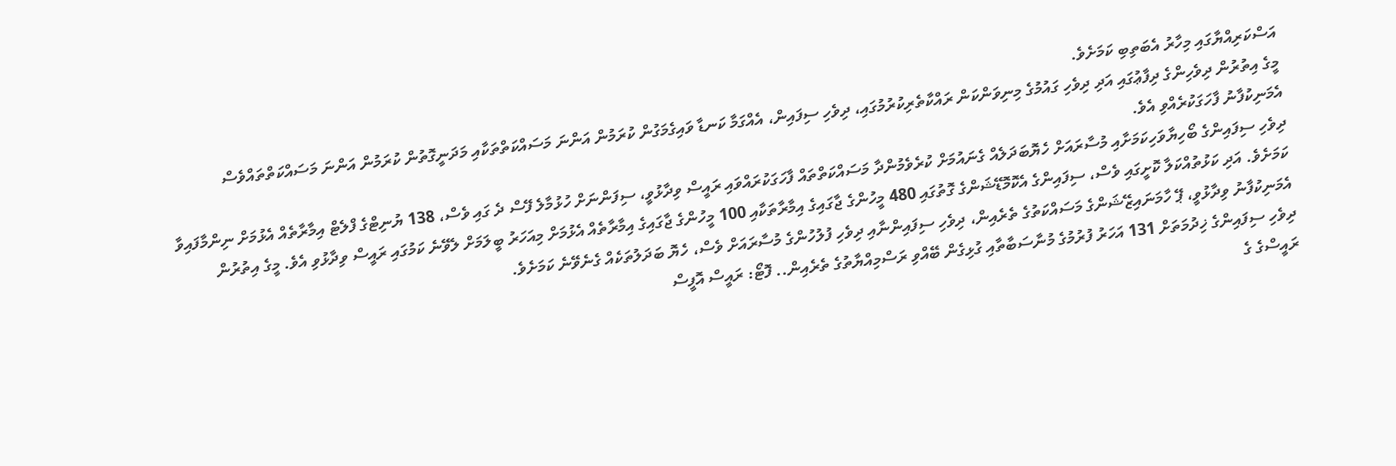އަސްކަރިއްޔާގައި މިހާރު އެބަތިބި ކަމަށެވެ.
މީގެ އިތުރުން ދިވެހިންގެ ދިފާޢުގައި އަދި ދިވެހި ގައުމުގެ މިނިވަންކަން ރައްކާތެރިކުރުމުގައި، ދިވެހި ސިފައިން، އެއްގަމާ ކަނޑާ ވައިގެމަގުން ކުރަމުން އަންނަ މަސައްކަތްތަކާއި މަދަނީގޮތުން ކުރަމުން އަންނަ މަސައްކަތްތައްވެސް އެމަނިކުފާނު ފާހަގަކުރެއްވި އެވެ.
ދިވެހި ސިފައިންގެ ބޯހިޔާވަހިކަމަށާއި މުސާރައަށް ހެޔޮބަދަލެއް ގެނައުމަށް ކުރެވެމުންދާ މަސައްކަތްތައް ފާހަގަކުރައްވައި ރައީސް ވިދާޅުވީ، ސިފަންނަށް ހުޅުމާލެ ފޭސް ދެ ގައި ވެސް، 138 ޔުނިޓްގެ ފްލެޓް އިމާރާތެއް އެޅުމަށް ނިންމާފައިވާ ކަމަށެވެ. އަދި ކަޅުތުއްކަލާ ކޮށީގައި ވެސް، ސިފައިންގެ އެކޮމޮޑޭޝަންގެ ގޮތުގައި 480 މީހުންގެ ޖާގައިގެ އިމާރާތަކާއި 100 މީހުންގެ ޖާގައިގެ އިމާރާތެއް އެޅުމަށް މިއަހަރު ބީލަމަށް ލެވޭނެ ކަމުގައި ރައީސް ވިދާޅުވި އެވެ. މީގެ އިތުރުން އެމަނިކުފާނު ވިދާޅުވީ، ޕޭ ހާމަނައިޒޭޝަންގެ މަސައްކަތުގެ ތެރެއިން، ދިވެހި ސިފައިންނާއި ދިވެހި ފުލުހުންގެ މުސާރައަށް ވެސް، ހެޔޮ ބަދަލުތަކެއް ގެނެވޭނެ ކަމަށެވެ.
ދިވެހި ސިފައިންގެ ޚިދުމަތަށް 131 އަހަރު ފުރުމުގެ މުނާސަބާތާއި ގުޅިގެން ބޭއްވި ރަސްމިއްޔާތުގެ ތެރެއިން.. ފޮޓޯ: ރައީސް އޮފީސް
ރައީސްގެ ގެ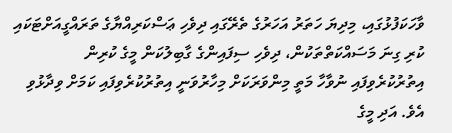ވާހަކަފުޅުގައި، މިދިޔަ ހަތަރު އަހަރުގެ ތެރޭގައި ދިވެހި ޢަސްކަރިއްޔާގެ ތަރައްގީއަށްޓަކައި ކުރި ގިނަ މަސައްކަތްތަކުން، ދިވެހި ސިފައިންގެ ގާބިލުކަން މީގެ ކުރިން އިތުރުކުރެވިފައި ނުވާހާ މަތީ މިންވަރަކަށް މިހާރުވަނީ އިތުރުކުރެވިފައި ކަމަށް ވިދާޅުވި އެވެ. އަދި މީގެ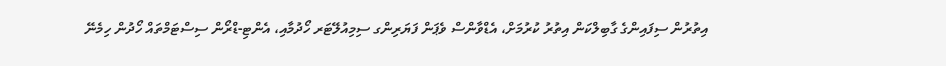އިތުރުން ސިފައިންގެ ގާބިލްކަން އިތުރު ކުރުމަށް، އެޑްވާންސް ވެޕަން ފަޔަރިންގ ސިމިއުލޭޓަރ ހޯދުމާއި، އެންޓި-ޑްރޯން ސިސްޓަމްތައް ހޯދުން ހިމެނޭ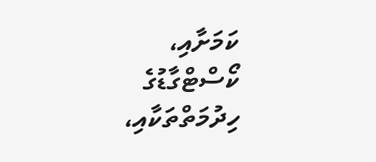ކަމަށާއި، ކޯސްޓްގާޑުގެ ހިދުމަތްތަކާއި،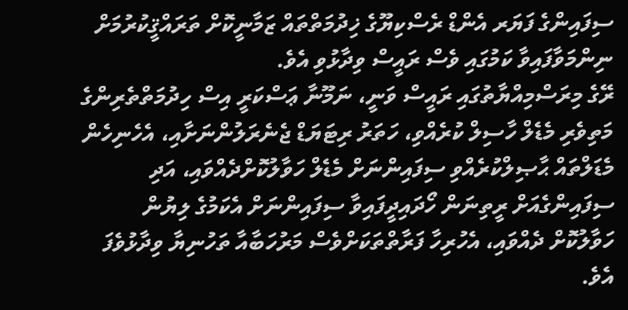ސިފައިންގެ ފަޔަރ އެންޑް ރެސްކިޔޫގެ ޚިދުމަތްތައް ޒަމާނީކޮށް ތަރައްޤީކުރުމަށް ނިންމަވާފައިވާ ކަމުގައި ވެސް ރައީސް ވިދާޅުވި އެވެ.
ރޭގެ މިރަސްމިއްޔާތުގައި ރައީސް ވަނީ، ނަމޫނާ ޢަސްކަރީ އިސް ހިދުމަތްތެރިންގެ މަތިވެރި މެޑެލް ހާސިލް ކުރެއްވި، ހަތަރު ރިޓަޔަޑް ޖެނެރަލުންނަށާއި، އެހެނިހެން މެޑަލްތައް ޙާޞިލްކުރެއްވި ސިފައިންނަށް މެޑެލް ހަވާލުކޮށްދެއްވައި، އަދި ސިފައިންގެއަށް ރީތިނަން ހޯދައިދީފައިވާ ސިފައިންނަށް އެކަމުގެ ލިޔުން ހަވާލުކޮށް ދެއްވައި، އެހުރިހާ ފަރާތްތަކަށްވެސް މަރުހަބާއާ ތަހުނިޔާ ވިދާޅުވެފަ އެވެ.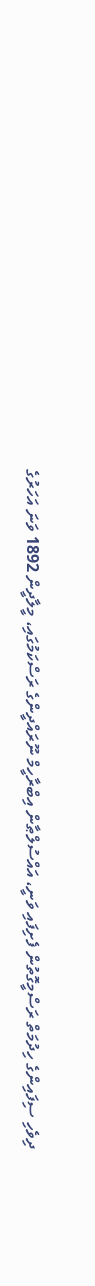ދިވެހި ސިފައިންގެ ހިދުމަތް ރަސްމީގޮތުން ފެށިފައި ވަނީ، އައްސުލްޠާން އިބްރާހީމް ނޫރައްދީންގެ ރަސްކަމުގައި، މީލާދީން 1892 ވަނަ އަހަރުގެ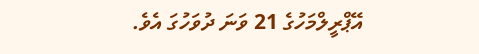އޭޕްރީލްމަހުގެ 21 ވަނަ ދުވަހުގަ އެވެ.